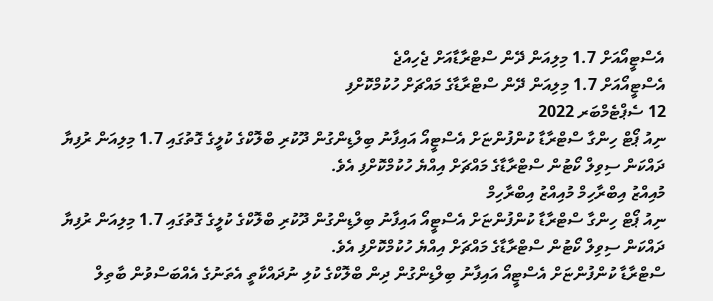އެސްޓީއޯއަށް 1.7 މިލިއަން ދޭން ސްޓްރާޑާއަށް ޖެހިއްޖެ
އެސްޓީއޯއަށް 1.7 މިލިއަން ދޭން ސްޓްރާޑާގެ މައްޗަށް ހުކުމްކޮށްފި
12 ސެޕްޓެމްބަރ 2022
ނިއު ޕޯޓް ހިންގާ ސްޓްރާޑާ ކުންފުންޏަށް އެސްޓީއޯ އައިފާނު ބިލްޑިންގުން ދޫކުރި ބްލޮކްގެ ކުލީގެ ގޮތުގައި 1.7 މިލިއަން ރުފިޔާ ދައްކަން ސިވިލް ކޯޓުން ސްޓްރާޑާގެ މައްޗަށް އިއްޔެ ހުކުމްކޮށްފި އެވެ.
މުއިއްޒު އިބްރާހިމް މުއިއްޒު އިބްރާހިމް
ނިއު ޕޯޓް ހިންގާ ސްޓްރާޑާ ކުންފުންޏަށް އެސްޓީއޯ އައިފާނު ބިލްޑިންގުން ދޫކުރި ބްލޮކްގެ ކުލީގެ ގޮތުގައި 1.7 މިލިއަން ރުފިޔާ ދައްކަން ސިވިލް ކޯޓުން ސްޓްރާޑާގެ މައްޗަށް އިއްޔެ ހުކުމްކޮށްފި އެވެ.
ސްޓްރާޑާ ކުންފުންޏަށް އެސްޓީއޯ އައިފާނު ބިލްޑިންގުން ދިން ބްލޮކްގެ ކުލި ނުދައްކާތީ އެތަނުގެ އެއްބަސްވުން ބާތިލް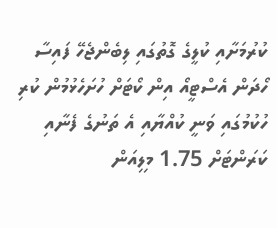ކުރުމަށާއި ކުލީގެ ގޮތުގައި ލިބެންޖެހޭ ފައިސާ ހޯދަން އެސްޓީއޯ އިން ކޯޓަށް ހުށަހެޅުމުން ކުރި ހުކުމުގައި ވަނީ ކުއްޔާއި އެ ތަނުގެ ފެނާއި ކަރަންޓަށް 1.75 މިލިއަން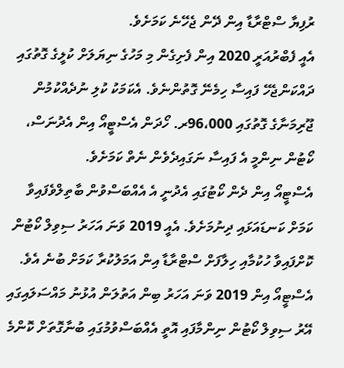ރުފިޔާ ސްޓްރާޑާ އިން ދޭން ޖެހޭނެ ކަމަށެވެ.
އެއީ ފެބްރުއަރީ 2020 އިން ފެށިގެން މި މަހުގެ ނިޔަލަށް ކުލީގެ ގޮތުގައި ދައްކަންޖެހޭ ފައިސާ ހިމެނޭ ގޮތުންނެވެ. އެކަމަކު ކުލި ނުދެއްކުމުން ޖޫރިމަނާގެ ގޮތުގައި 96،000ރ. ހޯދަން އެސްޓީއޯ އިން އެދުނަސް، ކޯޓުން ނިންމީ އެ ފައިސާ ނަގައިދެވެން ނެތް ކަމަށެވެ.
އެސްޓީއޯ އިން ދެން ކޯޓުގައި އެދުނީ އެ އެއްބަސްވުން ބާތިލްވެފައިވާ ކަމަށް ކަނޑައަޅައި ދިނުމަށެވެ. އެއީ 2019 ވަނަ އަހަރު ސިވިލް ކޯޓުން ކޮށްފައިވާ ހުކުމާއި ހިލާފަށް ސްޓްރާޑާ އިން އަމަލުކުރާ ކަމަށް ބުނެ އެވެ.
އެސްޓީއޯ އިން 2019 ވަނަ އަހަރު ބިން އަތުލަން އުޅުނު މައްސަލައިގައި އޭރު ސިވިލް ކޯޓުން ނިންމާފައި އޮތީ އެއްބަސްވުމުގައި ބުނާގޮތަށް ކޮންމެ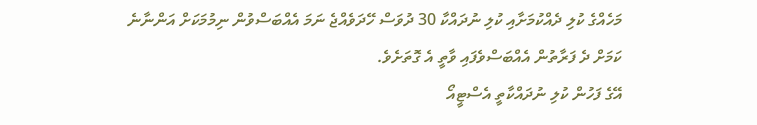މަހެއްގެ ކުލި ދެއްކުމަށާއި ކުލި ނުދައްކާ 30 ދުވަސް ހޭދަވެއްޖެ ނަމަ އެއްބަސްވުން ނިމުމަކަށް އަންނާނެ ކަމަށް ދެ ފަރާތުން އެއްބަސްވެފައި ވާތީ އެ ގޮތަށެވެ.
އޭގެ ފަހުން ކުލި ނުދައްކާތީ އެސްޓީއޯ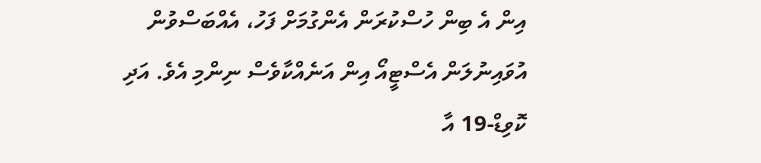އިން އެ ބިން ހުސްކުރަން އެންގުމަށް ފަހު، އެއްބަސްވުން އުވައިނުލަން އެސްޓީއޯ އިން އަނެއްކާވެސް ނިންމި އެވެ. އަދި ކޮވިޑް-19 އާ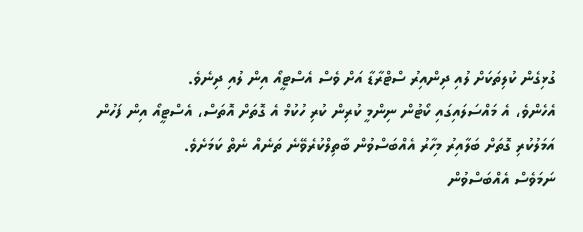ގުޅިގެން ކުލިތަކަށް ލުއި ދިންއިރު ސްޓްރާޑާ އަށް ވެސް އެސްޓީއޯ އިން ލުއި ދިނެވެ.
އެހެންވެ، އެ މައްސަލައިގައި ކޯޓުން ނިންމީ ކުރިން ކުރި ހުކުމް އެ ގޮތަށް އޮތަސް، އެސްޓީއޯ އިން ފަހުން އަމަލުކުރި ގޮތަށް ބަލާއިރު މިހާރު އެއްބަސްވުން ބާތިލްކުރެވޭނެ ތަނެއް ނެތް ކަމަށެވެ.
ނަމަވެސް އެއްބަސްވުން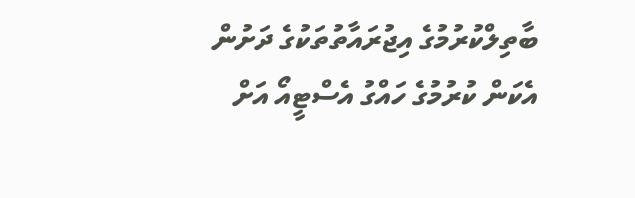ބާތިލްކުރުމުގެ އިޖުރައާތުތަކުގެ ދަށުން އެކަން ކުރުމުގެ ހައްގު އެސްޓީއޯ އަށް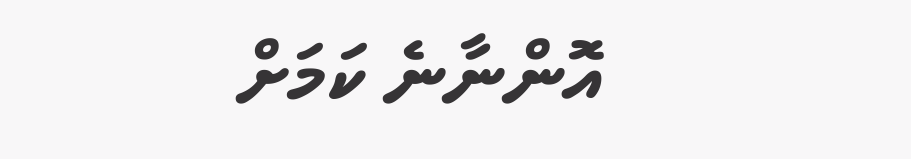އޮންނާނެ ކަމަށް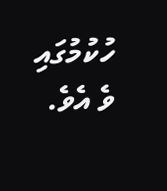ހުކުމުގައި ވެ އެވެ.